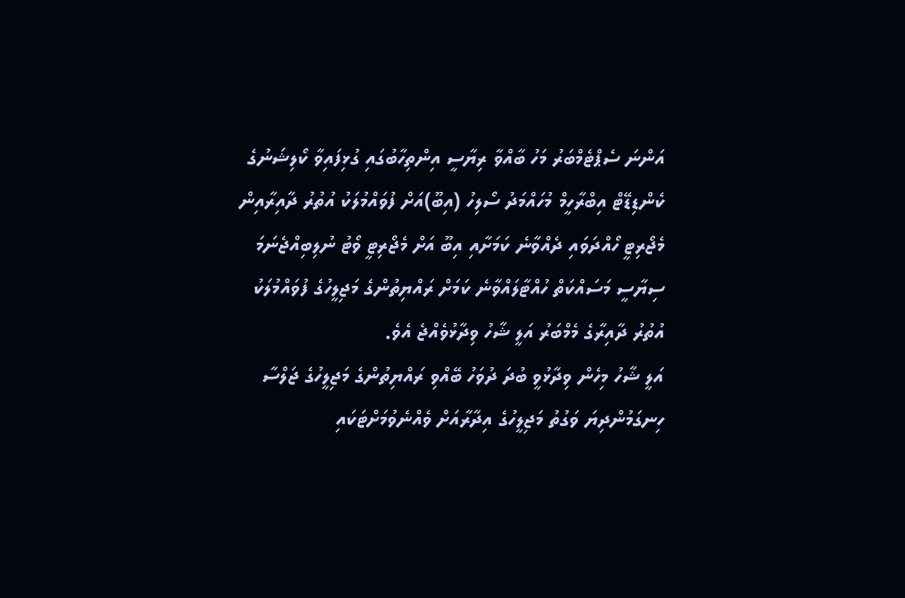އަންނަ ސެޕްޓެމްބަރު މަހު ބާއްވާ ރިޔާސީ އިންތިހާބުގައި ގުޅިފައިވާ ކޯލިޝަނުގެ ކެންޑިޑޭޓް އިބްރާހީމް މުހައްމަދު ސޯލިހު (އިބޫ)އަށް ފުވައްމުލަކު އުތުރު ދާއިރާއިން މެޖޯރިޓީ ހޯއްދަވައި ދެއްވާނެ ކަމަށާއި އިބޫ އަށް މެޖޯރިޓީ ވޯޓު ނުލިބިއްޖެނަމަ ސިޔާސީ މަސައްކަތް ހުއްޓާލައްވާނެ ކަމަށް ރައްޔިތުންގެ މަޖިލީހުގެ ފުވައްމުލަކު އުތުރު ދާއިރާގެ މެމްބަރު އަލީ ޝާހު ވިދާޅުވެއްޖެ އެވެ.
އަލީ ޝާހު މިހެން ވިދާޅުވީ ބުދަ ދުވަހު ބޭއްވި ރައްޔިތުންގެ މަޖިލީހުގެ ޖަލްސާ ހިނގަމުންދިޔަ ވަގުތު މަޖިލީހުގެ އިދާރާއަށް ވެއްނެވުމަށްޓަކައި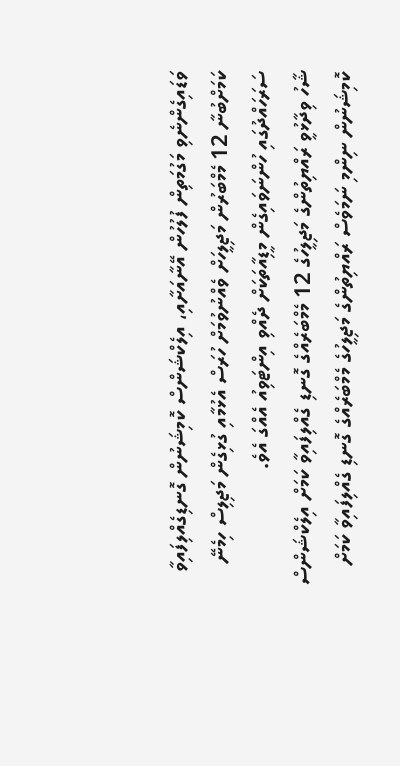ވަޑައިގެންނެވި މަގުމަތިން ފުލުހުން އޭނާއަށާއި، އިލެކްޝަންސް ކޮމިޝަނުން ގޮނޑިގެއްލިފައިވާ ކަމަށްބުނާ 12 މެމްބަރުން މަޖިލީހަށް ވެއްނުވުމަށް ހުރަސް އެޅުމާއި ގުޅިގެން މަޖިލިސް ހިމެނޭ ސަރަހައްދުގައި ހުންނަވައިގެން މީޑިއާތަކަށް ދެއްވި އިންޓަވިއު އެއްގަ އެވެ.
ޝާހު ވިދާޅުވީ ރައްޔިތުންގެ މަޖިލީހުގެ 12 މެމްބަރެއްގެ ގޮނޑި ގެއްލިފައިވާ ކަމަށް އިލެކްޝަންސް ކޮމިޝަނުން ނިންމި ނަމަވެސް ރައްޔިތުންގެ މަޖިލީހުގެ މެމްބަރެއްގެ ގޮނޑި ގެއްލިފައިވާ ކަމަށް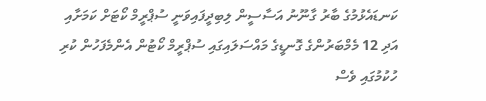ކަނޑައެޅުމުގެ ބާރު ގާނޫނު އަސާސީން ލިބިދީފައިވަނީ ސުޕްރީމް ކޯޓަށް ކަމަށާއި އަދި 12 މެމްބަރުންގެ ގޮނޑީގެ މައްސަލައިގައި ސުޕްރީމް ކޯޓުން އެންމެފަހުން ކުރި ހުކުމުގައި ވެސް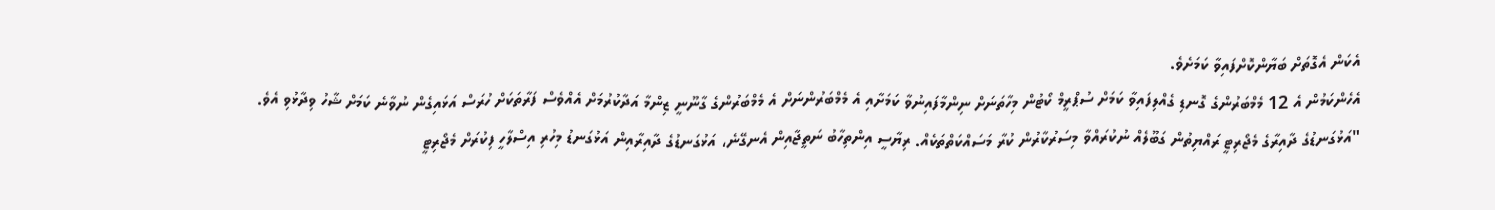އެކަން އެގޮތަށް ބަޔާންކޮށްފައިވާ ކަމަށެވެ.
އެހެންކަމުން އެ 12 މެމްބަރުންގެ ގޮނޑި ގެއްލިފައިވާ ކަމަށް ސުޕްރީމް ކޯޓުން މިހާތަނަށް ނިންމާފައިނުވާ ކަމަށާއި އެ މެމްބަރުންނަށް އެ މެމްބަރުންގެ ގާނޫނީ ޒިންމާ އަދާކުރުމަށް އެއްވެސް ފަރާތަކަށް ހުރަސް އަޅައިގެން ނުވާނެ ކަމަށް ޝާހު ވިދާޅުވި އެވެ.
"އަޅުގަނޑުގެ ދާއިރާގެ މެޖޯރިޓީ ރައްޔިތުން ގަބޫލެއް ނުކުރައްވާ މިސަރުކާރުން ކުރާ މަސައްކަތްތަކެއް. ރިޔާސީ އިންތިހާބު ނަތީޖާއިން އެނގޭނެ، އަޅުގަނޑުގެ ދާއިރާއިން އަޅުގަނޑު މިހުރި އިސްލާހީ ފިކުރަށް މެޖޯރިޓީ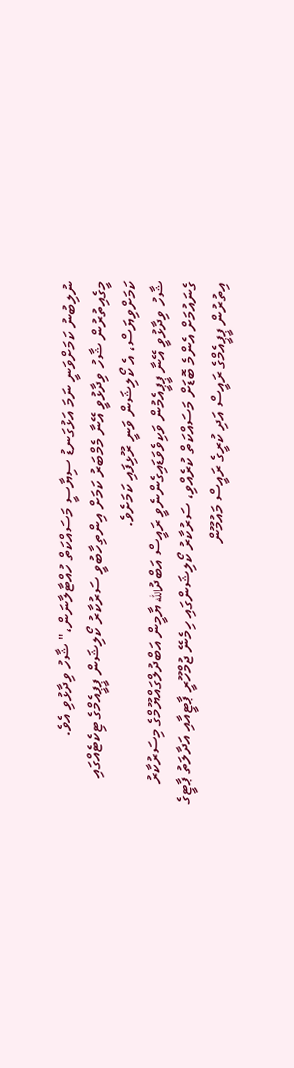ނުލިބުނު ކަމަށްވަނީ ނަމަ އަޅުގަނޑު ސިޔާސީ މަސައްކަތް ހުއްޓާލާނަން،" ޝާހު ވިދާޅުވި އެވެ.
މީގެއިތުރުން ޝާހު ވިދާޅުވީ އޭނާ މެމްބަރު ކަމަށް އިންތިހާބުވީ ސަރުކާރު ކޯލިޝަން ޕީޕީއެމްގެ ޓިކެޓެއްގައި ކަމަށްވިޔަސް، އެ ކޯލިޝަން ވަނީ ރޫޅިފައި ކަމަށެވެ.
ޝާހު ވިދާޅުވީ އޭނާ ޕީޕީއެމުން ވަކިވެވަޑައިގެންނެވީ ރައީސް އަބްދުالله ޔާމީން އަބްދުލްގައްޔޫމްގެ މިސަރުކާރު ގެނައުމަށް އެންމެ ބޮޑަށް މަސައްކަތް ކުރެއްވި، ސަރުކާރު ކޯލިޝަންގައި ހިމެނޭ ޖުމްހޫރީ ޕާޓީއާއި އަދާލަތު ޕާޓީގެ އިތުރުން ޕީޕީއެމްގެ ރައީސް އަދި ކުރީގެ ރައީސް މައުމޫން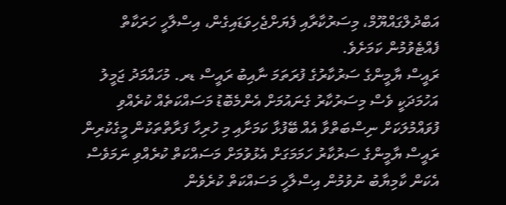އަބްދުލްގައްޔޫމް، މިސަރުކާރާއި ފެޔަށްޖެހިވަޑައިގެން، އިސްލާހީ ހަރަކާތް ފެއްޓެވުމުން ކަމަށެވެ.
ރައީސް ޔާމީންގެ ސަރުކާރުގެ ފުރަތަމަ ނާއިބު ރައީސް ޑރ. މުހައްމަދު ޖަމީލު އަހުމަދަކީ ވެސް މިސަރުކާރު ގެނައުމަށް އެންމެބޮޑު މަސައްކަތެއް ކުރެއްވި ފުވައްމުލަކަށް ނިސްބަތްވާ އެއް ބޭފުޅާ ކަމަށާއި މި ހުރިހާ ފަރާތްތަކުން މީގެކުރިން ރައީސް ޔާމީންގެ ސަރުކާރު ހަމަމަގަށް އެޅުވުމަށް މަސައްކަތް ކުރެއްވި ނަމަވެސް އެކަން ކާމިޔާބު ނުވުމުން އިސްލާހީ މަސައްކަތް ކުރެވެން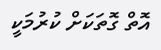އޮތް ގޮތަކަށް ކުރުމަކީ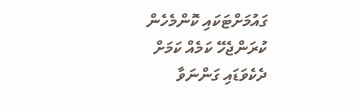ގައުމަށްޓަކައި ކޮންމެހެން ކުރަންޖެހޭ ކަމެއް ކަމަށް ދެކެވަޑައި ގަންނަވާ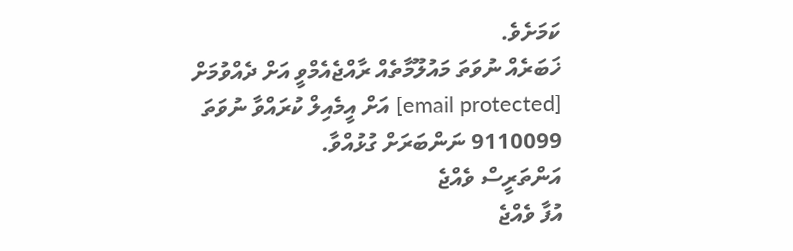ކަމަށެވެ.
ޚަބަރެއް ނުވަތަ މައުލޫމާތެއް ރާއްޖެއެމްވީ އަށް ދެއްވުމަށް [email protected] އަށް އީމެއިލް ކުރައްވާ ނުވަތަ 9110099 ނަންބަރަށް ގުޅުއްވާ.
އަންތަރީސް ވެއްޖެ
އުފާ ވެއްޖެ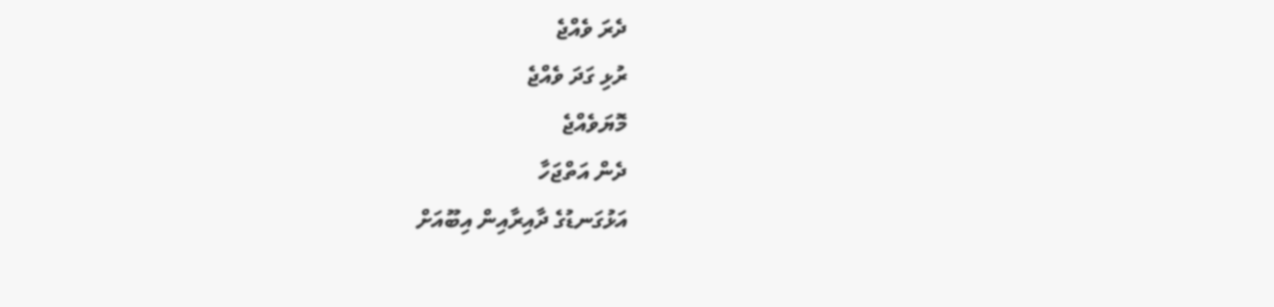ދެރަ ވެއްޖެ
ރުޅި ގަދަ ވެއްޖެ
މޮޔަވެއްޖެ
ދެން އަތްޖަހާ
އަޅުގަނޑުގެ ދާއިރާއިން އިބޫއަށް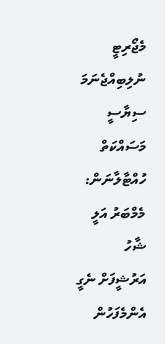މެޖޯރިޓީ ނުލިބިއްޖެނަމަ ސިޔާސީ މަސައްކަތް ހުއްޓާލާނަން: މެމްބަރު އަލީ ޝާހު
އަރުޝީފަށް ނެގީ
އެންމެފަހުން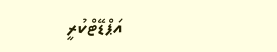އަޕްޑޭޓްކުރީ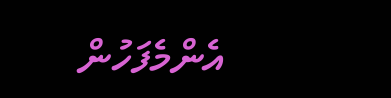އެންމެފަހުން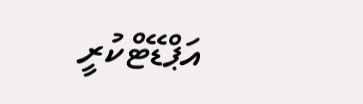އަޕްޑޭޓްކުރީ